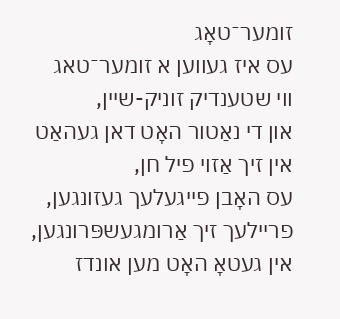זומער־טאָג
עס איז געווען א זומער־טאג
ווי שטענדיק זוניק-שיין,
און די נאַטור האָט דאן געהאַט
אין זיך אַזוי פיל חן,
עס האָבן פייגעלעך געזונגען,
פריילעך זיך אַרומגעשפּרונגען,
אין געטאָ האָט מען אונדז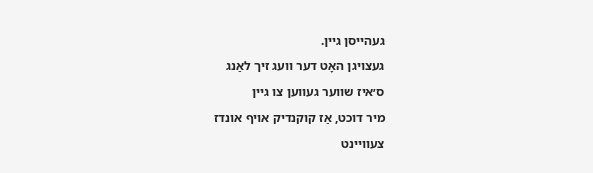געהייסן גיין.
געצויגן האָט דער וועג זיך לאַנג
ס׳איז שווער געווען צו גיין
מיר דוכט, אַז קוקנדיק אויף אונדז
צעוויינט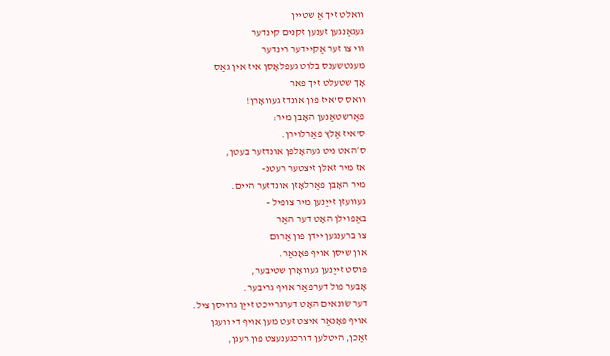וואלט זיך אַ שטיין
געגאַנגען זענען זקנים קינדער
ווי צו זער אַקיידער רינדער
מענטשענס בלוט געפלאָסן איז אין גאַס
אָך שטעלט זיך פאר
וואס ס'איז פון אונדז געוואָרן!
פאַרשטאַנען האָבן מיר׃
ס'איז אַלץ פאַרלוירן.
ס׳האט ניט געהאָלפן אונדזער בעטן,
אז מיר זאלן זיצטער רעטנ-
מיר האָבן פאַרלאָזן אונדזער היים.
געוועזן זייַנען מיר צופיל -
באַפוילן האָט דער האַר
צו ברענגען יידן פון אַרום
און שיסן אויף פּאָנאַר.
פּוסט זייַנען געוואָרן שטיבער,
אָבער פול דערפאַר אויף גריבער.
דער שׂונאים האָט דערגרייכט זייַן גרויסן ציל.
אויף פּאָנאַר איצט זעט מען אויף די וועגן
זאַכן, היטלען דורכגענעצט פון רעגן,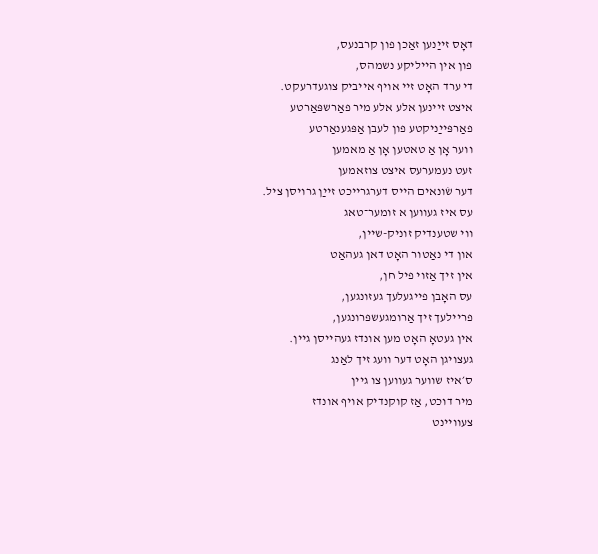דאָס זייַנען זאַכן פון קרבנעס,
פון אין הייליקע נשמהס,
די ערד האָט זיי אויף אייביק צוגעדרעקט.
איצט זיינען אלע אלע מיר פאַרשפּאַרטע
פאַרפּייַניקטע פון לעבן אַפּגענאַרטע
ווער אָן אַ טאטען אָן אַ מאמען
זעט נעמערעס איצט צוזאמען
דער שׂונאים הייס דערגרייכט זייַן גרויסן ציל.
עס איז געווען א זומער־טאג
ווי שטענדיק זוניק-שיין,
און די נאַטור האָט דאן געהאַט
אין זיך אַזוי פיל חן,
עס האָבן פייגעלעך געזונגען,
פריילעך זיך אַרומגעשפּרונגען,
אין געטאָ האָט מען אונדז געהייסן גיין.
געצויגן האָט דער וועג זיך לאַנג
ס׳איז שווער געווען צו גיין
מיר דוכט, אַז קוקנדיק אויף אונדז
צעוויינט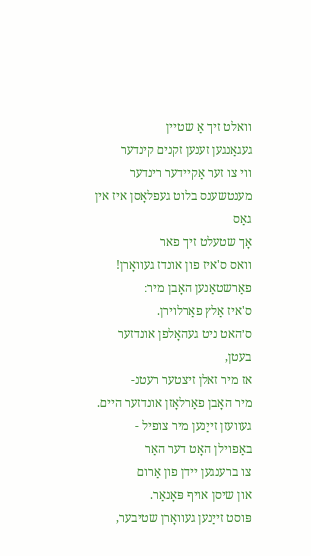וואלט זיך אַ שטיין
געגאַנגען זענען זקנים קינדער
ווי צו זער אַקיידער רינדער
מענטשענס בלוט געפלאָסן איז אין גאַס
אָך שטעלט זיך פאר
וואס ס'איז פון אונדז געוואָרן!
פאַרשטאַנען האָבן מיר׃
ס'איז אַלץ פאַרלוירן.
ס׳האט ניט געהאָלפן אונדזער בעטן,
אז מיר זאלן זיצטער רעטנ-
מיר האָבן פאַרלאָזן אונדזער היים.
געוועזן זייַנען מיר צופיל -
באַפוילן האָט דער האַר
צו ברענגען יידן פון אַרום
און שיסן אויף פּאָנאַר.
פּוסט זייַנען געוואָרן שטיבער,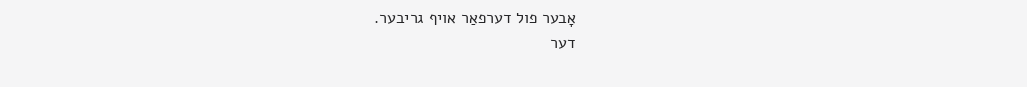אָבער פול דערפאַר אויף גריבער.
דער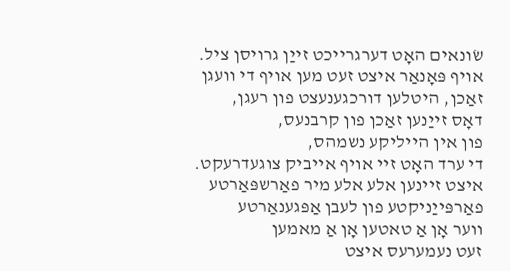שׂונאים האָט דערגרייכט זייַן גרויסן ציל.
אויף פּאָנאַר איצט זעט מען אויף די וועגן
זאַכן, היטלען דורכגענעצט פון רעגן,
דאָס זייַנען זאַכן פון קרבנעס,
פון אין הייליקע נשמהס,
די ערד האָט זיי אויף אייביק צוגעדרעקט.
איצט זיינען אלע אלע מיר פאַרשפּאַרטע
פאַרפּייַניקטע פון לעבן אַפּגענאַרטע
ווער אָן אַ טאטען אָן אַ מאמען
זעט נעמערעס איצט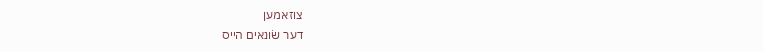צוזאמען
דער שׂונאים הייס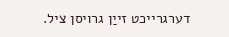דערגרייכט זייַן גרויסן ציל.